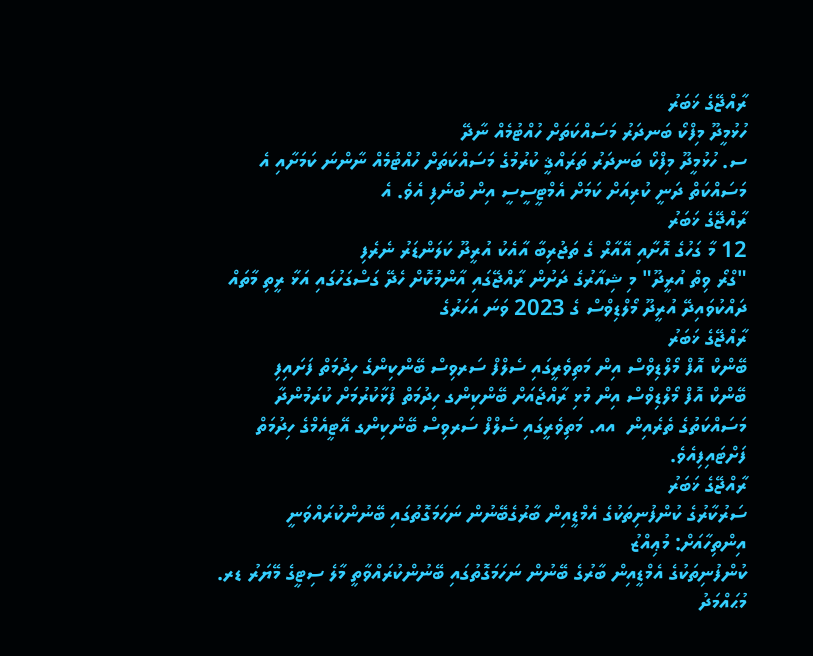ރާއްޖޭގެ ޚަބަރު
ހުޅުމީދޫ މިފްކޯ ބަނދަރު މަސައްކަތަށް ހުއްޓުމެއް ނާދޭ
ސ. ހުޅުމީދޫ މިފްކޯ ބަނދަރު ތަރައްޤީ ކުރުމުގެ މަސައްކަތަށް ހުއްޓުމެއް ނާންނަ ކަމަށާއި އެ މަސައްކަތް ދަނީ ކުރިއަށް ކަމަށް އެމްޓީސީސީ އިން ބުނެފި އެވެ. އެ
ރާއްޖޭގެ ޚަބަރު
12 މާ ގަހުގެ އޮށާއި އޭއާރް ގެ ތަޖުރިބާ އާއެކު އުރީދޫ ކަލަންޑަރު ނެރެފި
"ގްރޯ ވިތް އުރީދޫ" މި ޝިއާރުގެ ދަށުން ރާއްޖޭގައި އާންމުކޮށް ހެދޭ ގަސްގަހުގައި އަޅާ ރީތި މާތައް ދައްކުވައިދޭ އުރީދޫ މޯލްޑިވްސް ގެ 2023 ވަނަ އަހަރުގެ
ރާއްޖޭގެ ޚަބަރު
ބޭންކް އޮފް މޯލްޑިވްސް އިން މަތިވެރީގައި ސެލްފް ސަރވިސް ބޭންކިންގެ ހިދުމަތް ފަށައިފި
ބޭންކް އޮފް މޯލްޑިވްސް އިން މުޅި ރާއްޖެއަށް ބޭންކިންގ ހިދުމަތް ފުޅާކުރުމަށް ކުރަމުންދާ މަސައްކަތުގެ ތެރެއިން  އއ. މަތިވެރީގައި ސެލްފް ސަރވިސް ބޭންކިންގ އޭޓީއެމްގެ ހިދުމަތް ފަށްޓައިފިއެވެ.
ރާއްޖޭގެ ޚަބަރު
ސަރުކާރުގެ ކުންފުނިތަކުގެ އެމްޑީއިން ބާރުގެބޭނުން ނަހަމަގޮތުގައި ބޭނުންކުރައްވަނީ އިންތިހާއަށް: މުޢިއްޒު
ކުންފުނިތަކުގެ އެމްޑީއިން ބާރުގެ ބޭނުން ނަހަމަގޮތުގައި ބޭނުންކުރައްވާތީ މާލެ ސިޓީގެ މޭޔަރު ޑރ. މުޙައްމަދު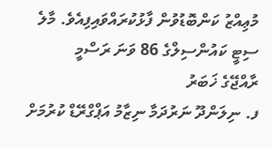މުޢިއްޒު ކަންބޮޑުވުން ފާޅުކުރައްވައިފިއެވެ. މާލެ ސިޓީ ކައުންސިލްގެ 86 ވަނަ ރަސްމީ
ރާއްޖޭގެ ޚަބަރު
ފ. ނިލަންދޫ ނަރުދަމާ ނިޒާމު އަޕްގްރޭޑް ކުރުމަށް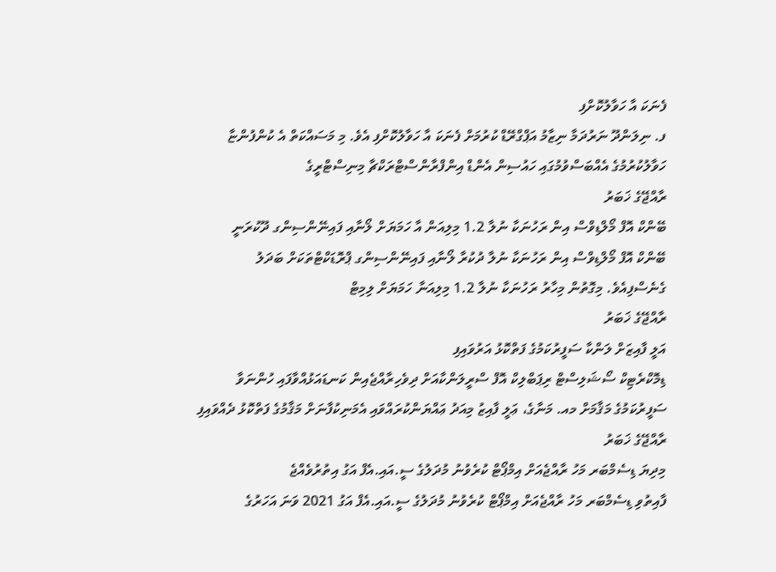ފެނަކަ އާ ހަވާލުކޮށްފި
ފ. ނިލަންދޫ ނަރުދަމާ ނިޒާމު އަޕްގްރޭޑް ކުރުމަށް ފެނަކަ އާ ހަވާލުކޮށްފި އެވެ. މި މަސައްކަތް އެ ކުންފުންޏާ ހަވާލުކުރުމުގެ އެއްބަސްވުމުގައި ހައުސިން އެންޑް އިންފްރާންސްޓްރަކްޗާ މިނިސްޓްރީގެ
ރާއްޖޭގެ ޚަބަރު
ބޭންކް އޮފް މޯލްޑިވްސް އިން ރަހުނަކާ ނުލާ 1.2 މިލިއަން އާ ހަމަޔަށް ލޯނާއި ފައިނޭންސިންގ ދޫކުރަނީ
ބޭންކް އޮފް މޯލްޑިވްސް އިން ރަހުނަކާ ނުލާ ދުކުރާ ލޯނާއި ފައިނޭންސިންގ ޕްރޮޑަކްޓްތަކަށް ބަދަލު ގެނެސްފިއެވެ. މިގޮތުން މިހާރު ރަހުނަކާ ނުލާ 1.2 މިލިއަނާ ހަމަޔަށް ލިމިޓް
ރާއްޖޭގެ ޚަބަރު
އަލީ ފާއިޒަށް ލަންކާ ސަފީރުކަމުގެ ފަތްކޮޅު އަރުވައިފި
ޑިމޮކްރެޓިކް ސޯޝަލިސްޓް ރިޕަބްލިކް އޮފް ސްރީލަންކާއަށް ދިވެހިރާއްޖެއިން ކަނޑައަޅުއްވާފައި ހުންނަވާ ސަފީރުކަމުގެ މަޤާމަށް މއ. މަނާގެ، ޢަލީ ފާއިޒު މިއަދު ޢައްޔަންކުރައްވައި އެމަނިކުފާނަށް މަޤާމުގެ ފަތްކޮޅު ދެއްވައިފި
ރާއްޖޭގެ ޚަބަރު
މިދިޔަ ޑިސެމްބަރ މަހު ރާއްޖެއަށް އިމްޕޯޓް ކުރެވުނު މުދަލުގެ ސީ.އައި.އެފް އަގު އިތުރުވެއްޖެ
ފާއިތުވި ޑިސެމްބަރ މަހު ރާއްޖެއަށް އިމްޕޯޓް ކުރެވުނު މުދަލުގެ ސީ.އައި.އެފް އަގު 2021 ވަނަ އަހަރުގެ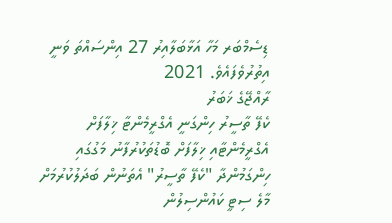ޑިސެމްބަރ މަހާ އަޅާބަލާއިރު 27 އިންސައްތަ ވަނީ އިތުރުވެފައެވެ. 2021
ރާއްޖޭގެ ޚަބަރު
ކެފޭ ތާސީރު ހިންގަނީ އެގްރީމެންޓާ ޚިލާފަށް
އެގްރީމެންޓާއި ޚިލާފަށް ބޮޑުތަކުރުފާނު މަގުގައި ހިންގަމުންދާ "ކެފޭ ތާސީރު" އެތަނުން ބަދަލުކުރުމަށް މާލެ ސިޓީ ކައުންސިލުން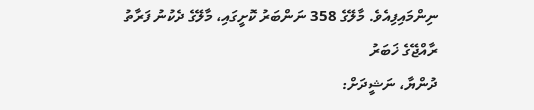ނިންމައިފިއެވެ. މާލޭގެ 358 ނަންބަރު ކޮށީގައި، މާލޭގެ ދެކުނު ފަރާތު
ރާއްޖޭގެ ޚަބަރު
ދުންޔާ، ނަޝީދަށް: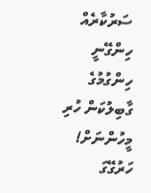ސަރުކާރެއް ހިންގޭނީ ހިންގުމުގެ ގާބިލުކަން ހުރި މީހުންނަށް!
ހަރުގޭގަ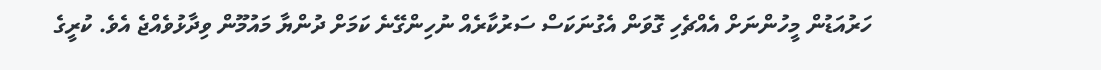ހަރުއަޑުން މީހުންނަށް އެއްޗެހި ގޮވަން އެގުނަކަސް ސަރުކާރެއް ނުހިންގޭނެ ކަމަށް ދުންޔާ މައުމޫން ވިދާޅުވެއްޖެ އެވެ. ކުރީގެ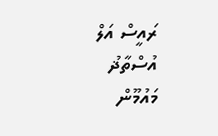ރައީސް އަލް އުސްތާޛު މައުމޫން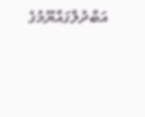އަބްދުލްގައްޔޫމުގެ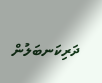ދަރިކަނބަލުން